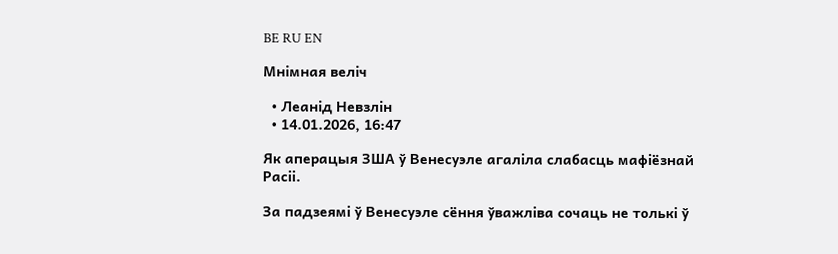BE RU EN

Мнімная веліч

  • Леанід Невзлін
  • 14.01.2026, 16:47

Як аперацыя ЗША ў Венесуэле агаліла слабасць мафіёзнай Расіі.

За падзеямі ў Венесуэле сёння ўважліва сочаць не толькі ў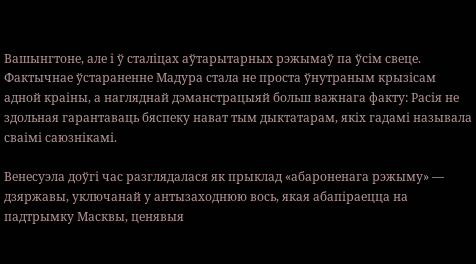Вашынгтоне, але і ў сталіцах аўтарытарных рэжымаў па ўсім свеце. Фактычнае ўстараненне Мадура стала не проста ўнутраным крызісам адной краіны, а нагляднай дэманстрацыяй больш важнага факту: Расія не здольная гарантаваць бяспеку нават тым дыктатарам, якіх гадамі называла сваімі саюзнікамі.

Венесуэла доўгі час разглядалася як прыклад «абароненага рэжыму» — дзяржавы, уключанай у антызаходнюю вось, якая абапіраецца на падтрымку Масквы, ценявыя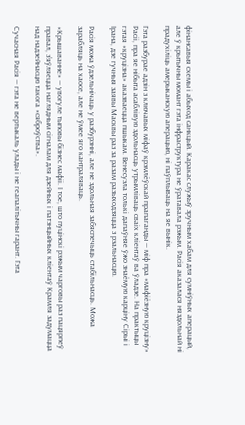фінансавыя схемы і абыход санкцый. Каракас служыў зручным хабам для сумніўных аперацый, але ў крытычны момант гэта інфраструктура не ўратавала рэжым. Расія аказалася няздольнай ні прадухіліць амерыканскую аперацыю, ні паўплываць на яе вынік.

Гэта разбурае адзін з ключавых міфаў крэмлёўскай прапаганды — міф пра «мафіёзную круцізну» Расіі, пра яе нібыта асаблівую здольнасць утрымліваць сваіх кліентаў ва ўладзе. На практыцы гэтая «круцізна» аказваецца пшыкам. Венесуэла толькі дапаўняе ўжо знаёмую карціну Сірыі і Ірана, дзе гучныя заявы Масквы раз за разам разыходзяцца з рэальнасцю.

Расія можа ўдзельнічаць у разбурэнні, але не здольная забяспечыць стабільнасць. Можа зарабляць на хаосе, але не ўмее яго кантраляваць.

«Крышаванне» — увогуле тыповы бізнес мафіі. І тое, што пуцінскі рэжым чарговы раз пацярпеў правал, з’яўляецца наглядным сігналам для дзейных і патэнцыйных кліентаў Крамля задумацца над надзейнасцю такога «сяброўства».

Сучасная Расія — гэта не вертыкаль улады і не геапалітычны гарант. Гэта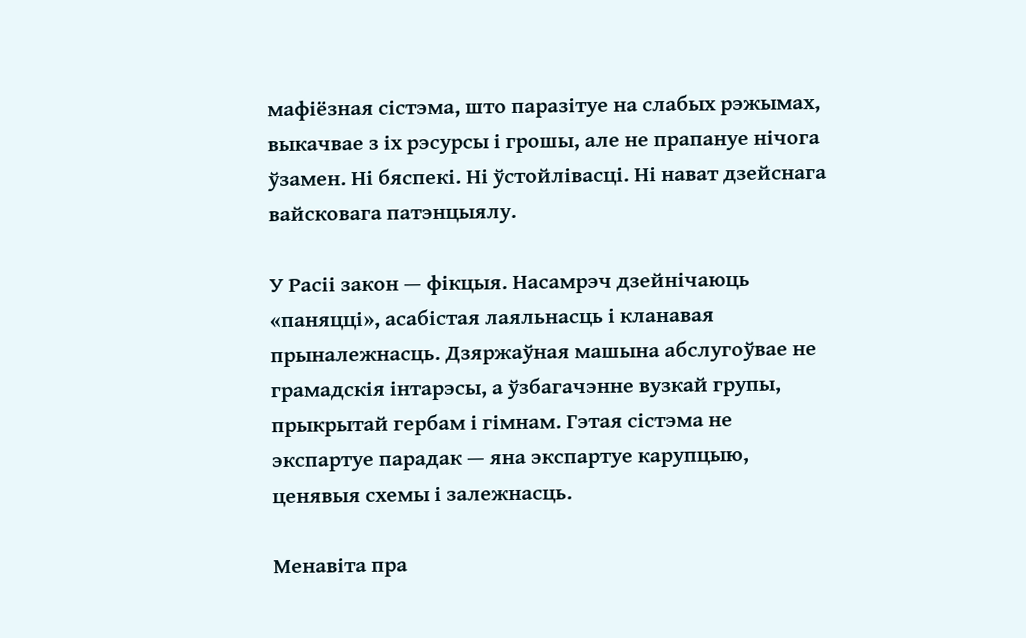мафіёзная сістэма, што паразітуе на слабых рэжымах, выкачвае з іх рэсурсы і грошы, але не прапануе нічога ўзамен. Ні бяспекі. Ні ўстойлівасці. Ні нават дзейснага вайсковага патэнцыялу.

У Расіі закон — фікцыя. Насамрэч дзейнічаюць «паняцці», асабістая лаяльнасць і кланавая прыналежнасць. Дзяржаўная машына абслугоўвае не грамадскія інтарэсы, а ўзбагачэнне вузкай групы, прыкрытай гербам і гімнам. Гэтая сістэма не экспартуе парадак — яна экспартуе карупцыю, ценявыя схемы і залежнасць.

Менавіта пра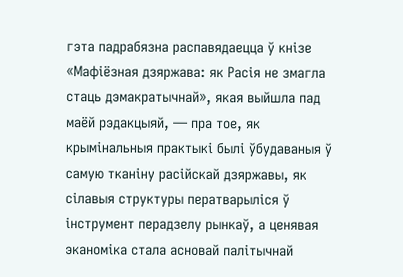гэта падрабязна распавядаецца ў кнізе «Мафіёзная дзяржава: як Расія не змагла стаць дэмакратычнай», якая выйшла пад маёй рэдакцыяй, — пра тое, як крымінальныя практыкі былі ўбудаваныя ў самую тканіну расійскай дзяржавы, як сілавыя структуры ператварыліся ў інструмент перадзелу рынкаў, а ценявая эканоміка стала асновай палітычнай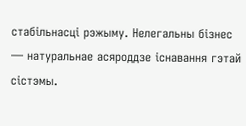стабільнасці рэжыму. Нелегальны бізнес — натуральнае асяроддзе існавання гэтай сістэмы.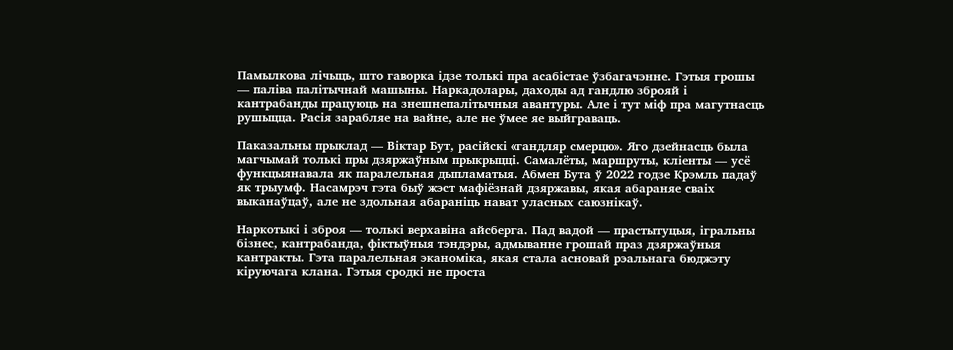Памылкова лічыць, што гаворка ідзе толькі пра асабістае ўзбагачэнне. Гэтыя грошы — паліва палітычнай машыны. Наркадолары, даходы ад гандлю зброяй і кантрабанды працуюць на знешнепалітычныя авантуры. Але і тут міф пра магутнасць рушыцца. Расія зарабляе на вайне, але не ўмее яе выйграваць.

Паказальны прыклад — Віктар Бут, расійскі «гандляр смерцю». Яго дзейнасць была магчымай толькі пры дзяржаўным прыкрыцці. Самалёты, маршруты, кліенты — усё функцыянавала як паралельная дыпламатыя. Абмен Бута ў 2022 годзе Крэмль падаў як трыумф. Насамрэч гэта быў жэст мафіёзнай дзяржавы, якая абараняе сваіх выканаўцаў, але не здольная абараніць нават уласных саюзнікаў.

Наркотыкі і зброя — толькі верхавіна айсберга. Пад вадой — прастытуцыя, ігральны бізнес, кантрабанда, фіктыўныя тэндэры, адмыванне грошай праз дзяржаўныя кантракты. Гэта паралельная эканоміка, якая стала асновай рэальнага бюджэту кіруючага клана. Гэтыя сродкі не проста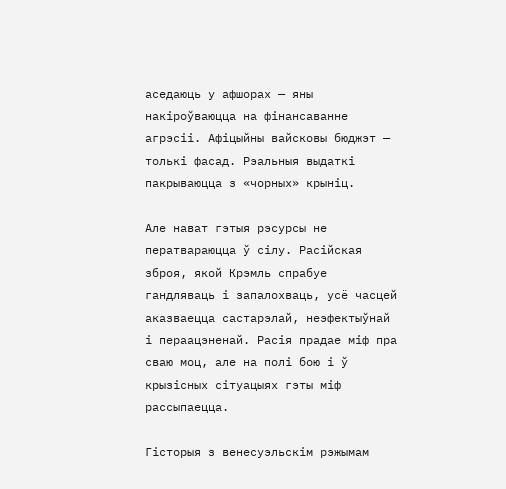аседаюць у афшорах — яны накіроўваюцца на фінансаванне агрэсіі. Афіцыйны вайсковы бюджэт — толькі фасад. Рэальныя выдаткі пакрываюцца з «чорных» крыніц.

Але нават гэтыя рэсурсы не ператвараюцца ў сілу. Расійская зброя, якой Крэмль спрабуе гандляваць і запалохваць, усё часцей аказваецца састарэлай, неэфектыўнай і пераацэненай. Расія прадае міф пра сваю моц, але на полі бою і ў крызісных сітуацыях гэты міф рассыпаецца.

Гісторыя з венесуэльскім рэжымам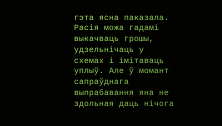гэта ясна паказала. Расія можа гадамі выкачваць грошы, удзельнічаць у схемах і імітаваць уплыў. Але ў момант сапраўднага выпрабавання яна не здольная даць нічога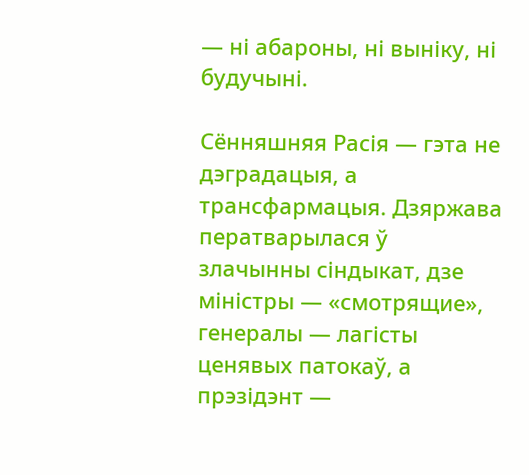— ні абароны, ні выніку, ні будучыні.

Сённяшняя Расія — гэта не дэградацыя, а трансфармацыя. Дзяржава ператварылася ў злачынны сіндыкат, дзе міністры — «смотрящие», генералы — лагісты ценявых патокаў, а прэзідэнт —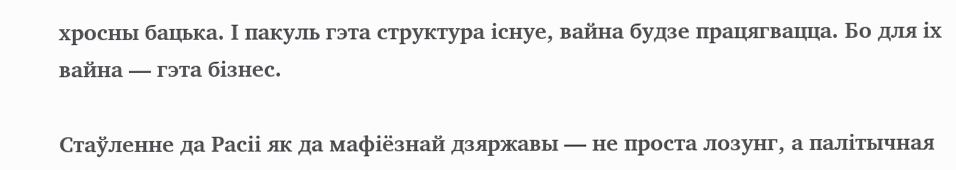хросны бацька. І пакуль гэта структура існуе, вайна будзе працягвацца. Бо для іх вайна — гэта бізнес.

Стаўленне да Расіі як да мафіёзнай дзяржавы — не проста лозунг, а палітычная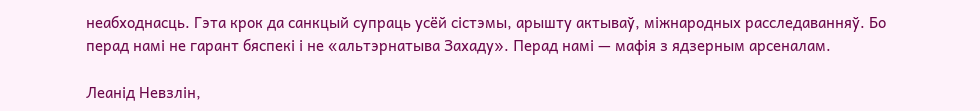неабходнасць. Гэта крок да санкцый супраць усёй сістэмы, арышту актываў, міжнародных расследаванняў. Бо перад намі не гарант бяспекі і не «альтэрнатыва Захаду». Перад намі — мафія з ядзерным арсеналам.

Леанід Невзлін,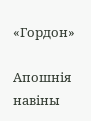«Гордон»

Апошнія навіны